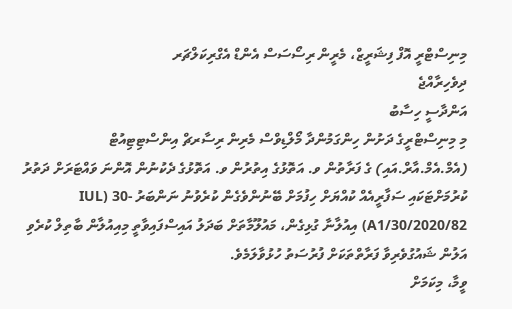މިނިސްޓްރީ އޮފް ފިޝަރީޒް، މެރީން ރިސޯސަސް އެންޑް އެގްރިކަލްޗަރ
ދިވެހިރާއްޖެ
އަންދާސީ ހިސާބު
މި މިނިސްޓްރީގެ ދަށުން ހިންގަމުންދާ މޯލްޑިވްސް މެރިން ރިސާރޗް އިންސްޓިޓިއުޓް (އެމް.އެމް.އާރް.އައި) ގެ ފަރާތުން ވ. އަތޮޅުގެ އިތުރުން ވ. އަތޮޅުގެ ދެކުނުން އޮންނަ ވައްޓަރަށް ދަތުރު ކުރުމަށްޓަކައި ސަފާރީއެއް ކުއްޔަށް ހިފުމަށް ބޭނުންވެގެން ކުރެވުނު ނަންބަރު IUL) 30-A1/30/2020/82) އިއުލާނާ ގުޅިގެން، މައުލޫމާތަށް ބަދަލު އައިސްފައިވާތީ މިއިއުލާން ބާތިލް ކުރެވި އަލުން ޝައުގުވެރިވާ ފަރާތްތަކަށް ފުރުސަތު ހުޅުވާލަމެވެ.
ވީމާ، މިކަމަށް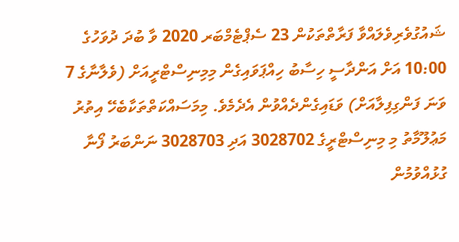ޝައުގުވެރިވެލައްވާ ފަރާތްތަކުން 23 ސެޕްޓެމްބަރ 2020 ވާ ބުދަ ދުވަހުގެ 10:00 އަށް އަންދާސީ ހިސާބު ހިއްޕަވައިގެން މިމިނިސްޓްރީއަށް (ވެލާނާގެ 7 ވަނަ ފަންގިފިލާއަށް) ވަޑައިގެންދެއްވުން އެދެމެވެ. މިމަސައްކަތްތަކާބެހޭ އިތުރު މަޢުލޫމާތު މި މިނިސްޓްރީގެ 3028702 އަދި 3028703 ނަންބަރު ފޯނާ ގުޅުއްވުމުން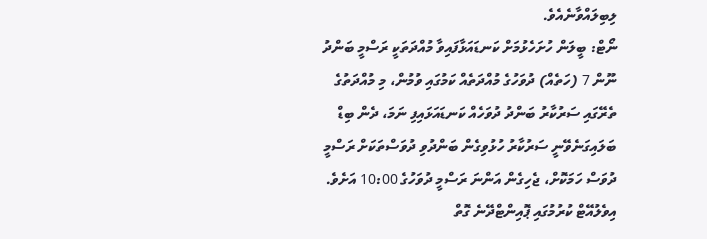ލިބިލައްވާނެއެވެ.
ނޯޓް: ބީލަން ހުށަހެޅުމަށް ކަނޑައަޅާފައިވާ މުއްދަތަކީ ރަސްމީ ބަންދު ނޫން 7 (ހަތެއް) ދުވަހުގެ މުއްދަތެއް ކަމުގައި ވުމުން، މި މުއްދަތުގެ ތެރޭގައި ސަރުކާރު ބަންދު ދުވަހެއް ކަނޑައަޅައިފި ނަމަ، ދެން ބިޑް ބަލައިގަނެވޭނީ ސަރުކާރު ހުޅުވިގެން ބަންދުވި ދުވަސްތަކަށް ރަސްމީ ދުވަސް ހަމަކޮށް، ޖެހިގެން އަންނަ ރަސްމީ ދުވަހުގެ 10:00 އަށެވެ.
އިވެލުއޭޓް ކުރުމުގައި ޕޮއިންޓްދޭނެ ގޮތް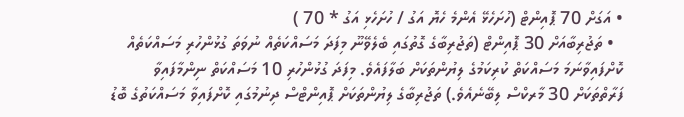• އަގަށް 70 ޕޮއިންޓް (ހުށަހެޅޭ އެންމެ ހެޔޮ އަގު / ހުށަހެޅި އަގު * 70 )
  • ތަޖުރިބާއަށް 30 ޕޮއިންޓް (ތަޖުރިބާގެ ގޮތުގައި ބެލެވޭނޫ މިފަދަ މަސައްކަތެއް ނުވަތަ ގުޅުންހުރި މަސައްކަތެއް ކޮށްފައިވާނަމަ މަސައްކަތް ކުރިކަމުގެ ލިޔުންތަކަށް ބަލާފައެވެ. މިފަދަ ގުޅުންހުރި 10 މަސައްކަތް ނިންމާފައިވާ ފަރާތްތަކަށް 30 މާރކްސް ލިބޭނެއެވެ.) ތަޖުރިބާގެ ލިޔުންތަކަށް ޕޮއިންޓްސް ދިނުމުގައި ކޮށްފައިވާ މަސައްކަތުގެ ބޮޑު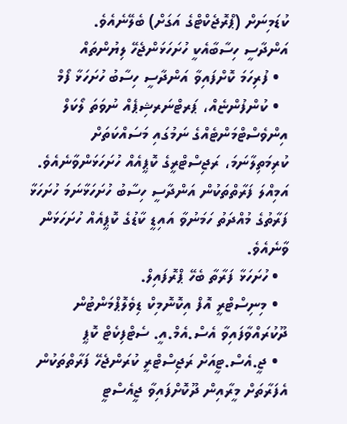ކުޑަމިނަށް (ޕްރޮޖެކްޓްގެ އަގަށް) ބެލޭނެއެވެ.
އަންދާސީ ހިސާބާއެކީ ހުށަހަޅަންޖެހޭ ލިޔުންތައް
  • ފުރިހަމަ ކޮށްފައިވާ އަންދާސީ ހިސާބު ހުށަހަޅާ ފޯމް
  • ކުންފުންޏެއް، ޕަރޓްނަރޝިޕެއް ނުވަތަ ލޯކަލް އިންވެސްޓްމަންޓެއްގެ ނަމުގައި މަސައްކަތަށް ކުރިމަތިލާނަމަ، ރަޖިސްޓްރީގެ ކޮޕީއެއް ހުށަހަޅަންވާނެއެވެ. އަމިއްލަ ފަރާތްތަކުން އަންދާސީ ހިސާބު ހުށަހަޅާނަމަ ހުށަހަޅާ ފަރާތުގެ މުއްދަތު ހަމަނުވާ އައިޑީ ކާޑުގެ ކޮޕީއެއް ހުށަހަޅަން ވާނެއެވެ.
  • ހުށަހަޅާ ފަރާތާ ބެހޭ ޕްރޮފައިލް.
  • މިނިސްޓްރީ އޮފް އިކޮނޮމިކް ޑިވެލޮޕްމަންޓުން ދޫކުރައްވާފައިވާ އެސް.އެމް.އީ. ސެޓްފިކެޓް ކޮޕީ
  • ޖީ.އެސް.ޓީއަށް ރަޖިސްޓްރީ ކުރަންޖެހޭ ފަރާތްތަކުން އެފަރާތަށް މީރާއިން ދޫކޮށްފައިވާ ޖީއެސްޓީ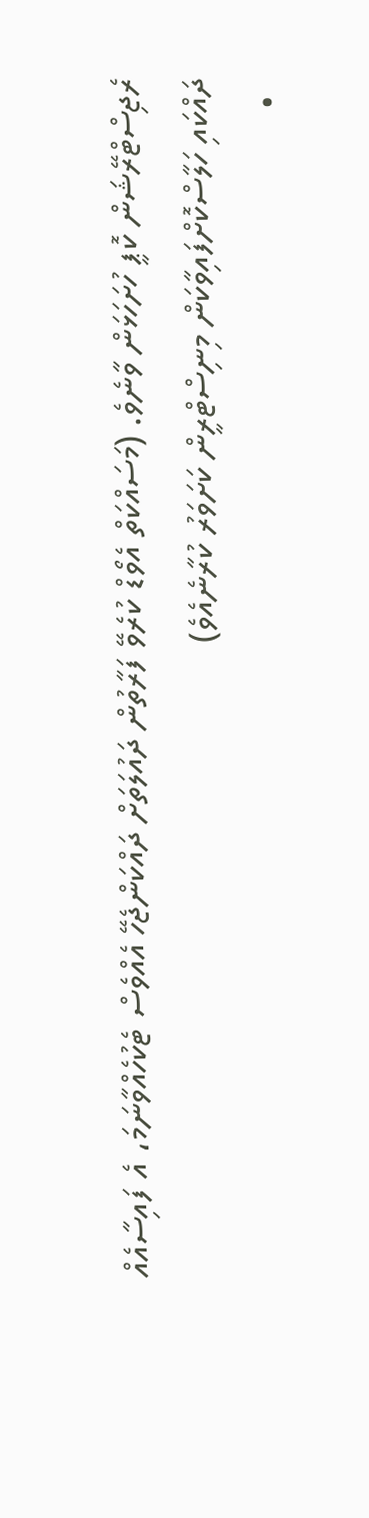ރެޖިސްޓްރޭޝަން ކޮޕީ ހުށަހަޅަން ވާނެވެ. (މަސައްކަތް އެވޯޑް ކުރެވޭ ފަރާތުން ދައުލަތަށް ދައްކަންޖެހޭ އެއްވެސް ޓެކުހެއްވާނަމަ، އެ ފައިސާއެއް ދައްކައި ހަލާސްކޮށްފައިވާކަން މިނިސްޓްރީން ކަށަވަރު ކުރާނެއެވެ)
  •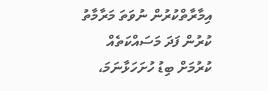އިމާރާތްކުރުން ނުވަތަ މަރާމާތު ކުރުން ފަދަ މަސައްކަތެއް ކުރުމަށް ބިޑު ހުށަހަޅާނަމަ،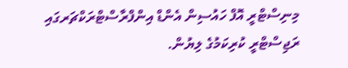މިނިސްޓްރީ އޮފް ހައުސިން އެންޑް އިންފްރާސްޓްރަކްޗަރގައި ރަޖިސްޓްރީ ކުރިކަމުގެ ލިޔުން.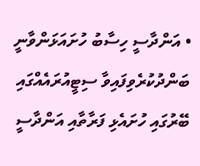• އަންދާސީ ހިސާބު ހުށައަޅަންވާނީ ބަންދުކުރެވިފައިވާ ސިޓީއުރައެއްގައި ބޭރުގައި ހުށައެޅި ފަރާތާއި އަންދާސީ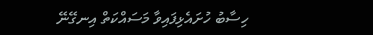ހިސާބު ހުށައެޅިފައިވާ މަސައްކަތް އިނގޭނޭ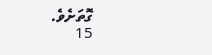ގޮތަށެވެ.
15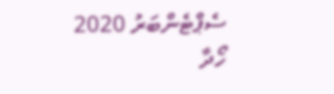ސެޕްޓެންބަރު 2020
ހޯދާ